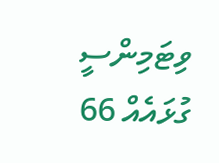ވިޓަމިންސީ ގުޅައެއް 66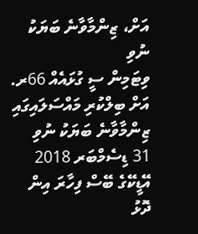އަށް، ޒިންމާވާނެ ބަޔަކު ނުވި
ވިޓަމިން ސީ ގުޅައެއް 66ރ. އަށް ބިލްކުރި މައްސަލައިގައި ޒިންމާވާނެ ބަޔަކު ނުވި
31 ޑިސެމްބަރ 2018
އޭޑީކޭގެ ބޭސް ފިހާރަ އިން ދޮޅު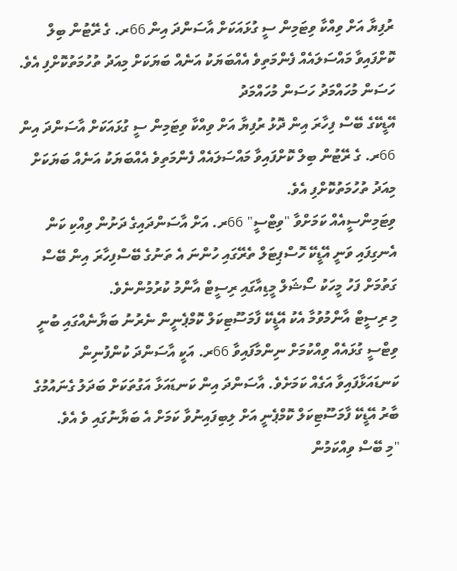ރުފިޔާ އަށް ވިއްކާ ވިޓަމިން ސީ ގުޅައަކަށް އާސަންދަ އިން 66ރ. ގެ ރޭޓުން ބިލް ކޮށްފައިވާ މައްސަލައެއް ފެންމަތިވެ އެއްބަޔަކު އަނެއް ބަޔަކަށް މިއަދު ތުހުމަތުކޮށްފި އެވެ.
ހަސަން މުހައްމަދު ހަސަން މުހައްމަދު
އޭޑީކޭގެ ބޭސް ފިހާރަ އިން ދޮޅު ރުފިޔާ އަށް ވިއްކާ ވިޓަމިން ސީ ގުޅައަކަށް އާސަންދަ އިން 66ރ. ގެ ރޭޓުން ބިލް ކޮށްފައިވާ މައްސަލައެއް ފެންމަތިވެ އެއްބަޔަކު އަނެއް ބަޔަކަށް މިއަދު ތުހުމަތުކޮށްފި އެވެ.
ވިޓަމިންސީއެއް ކަމަށްވާ "ވިޓްސީ" 66ރ. އަށް އާސަންދައިގެ ދަށުން ވިއްކި ކަން އެނގިފައި ވަނީ އޭޑީކޭ ހޮސްޕިޓަލް ތެރޭގައި ހުންނަ އެ ތަނުގެ ބޭސްފިހާރަ އިން ބޭސް ގަތުމަށް ފަހު މީހަކު ސޯޝަލް މީޑިއާގައި ރިސީޓް އާންމު ކުރުމުންނެވެ.
މި ރިސީޓް އާންމުވުމާ އެކު އޭޑީކޭ ފާމަސޫޓިކަލް ކޮމްޕެނީން ނެރުނު ބަޔާނެއްގައި ބުނީ ވިޓްސީ ގުޅައެއް ވިއްކުމަށް ނިންމާފައިވާ 66ރ. އަކީ އާސަންދަ ކުންފުނިން ކަނޑައަޅާފައިވާ އަގެއް ކަމަށެވެ. އާސަންދަ އިން ކަނޑައަޅާ އަގުތަކަށް ބަދަލު ގެނައުމުގެ ބާރު އޭޑީކޭ ފާމަސޫޓިކަލް ކޮމްޕެނީ އަށް ލިބިފައިނުވާ ކަމަށް އެ ބަޔާނުގައި ވެ އެވެ.
"މި ބޭސް ވިއްކަމުން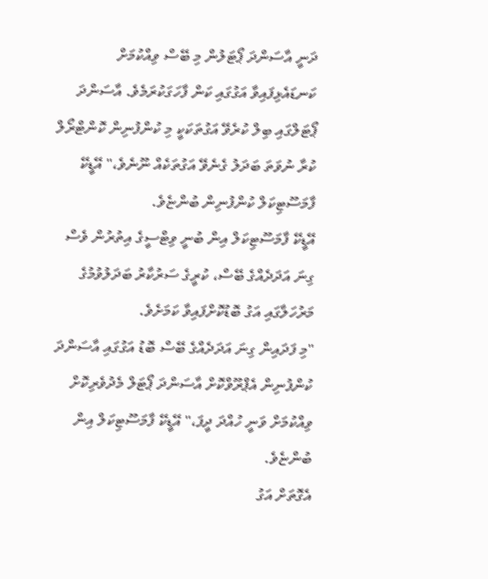ދަނީ އާސަންދަ ޕޯޓަލުން މި ބޭސް ވިއްކުމަށް ކަނޑައެޅިފައިވާ އަގުގައި ކަން ފާހަގަކުރަމެވެ. އާސަންދަ ޕޯޓަލްގައި ބިލް ކުރެވޭ އަގުތަކަކީ މި ކުންފުނިން ކޮންޓްރޯލް ކުރާ ނުވަތަ ބަދަލު ގެނެވޭ އަގުތަކެއް ނޫނެވެ،" އޭޑީކޭ ފާމަސޫޓިކަލް ކުންފުނިން ބުންޏެވެ.
އޭޑީކޭ ފާމަސޫޓިކަލް އިން ބުނީ ވިޓްސީގެ އިތުރުން ވެސް ގިނަ އަދަދެއްގެ ބޭސް، ކުރީގެ ސަރުކާރު ބަދަލުވުމުގެ މަރުހަލާގައި އަގު ބޮޑުކޮށްފައިވާ ކަމަށެވެ.
"މި ފަދައިން ގިނަ އަދަދެއްގެ ބޭސް ބޮޑު އަގުގައި އާސަންދަ ކުންފުނިން އެޕްރޫވްކޮށް އާސަންދަ ޕޯޓަލް މެދުވެރިކޮށް ވިއްކުމަށް ވަނީ ހުއްދަ ދީފަ،" އޭޑީކޭ ފާމަސޫޓިކަލް އިން ބުންޏެވެ.
އެގޮތަށް އަގު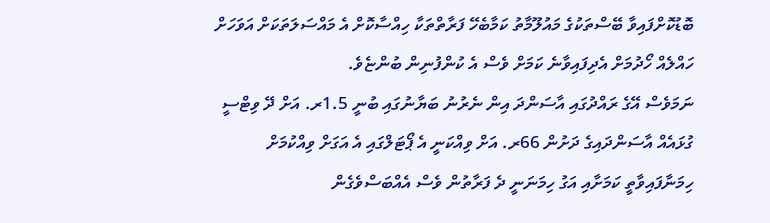ބޮޑުކޮށްފައިވާ ބޭސްތަކުގެ މައުލޫމާތު ކަމާބެހޭ ފަރާތްތަކާ ހިއްސާކޮށް އެ މައްސަލަތަކަށް އަވަހަށް ހައްލެއް ހޯދުމަށް އެދިފައިވާނެ ކަމަށް ވެސް އެ ކުންފުނިން ބުންޏެވެ.
ނަމަވެސް އޭގެ ރައްދުގައި އާސަންދަ އިން ނެރުނު ބަޔާނުގައި ބުނީ 1.5ރ. އަށް ދޭ ވިޓްސީ ގުޅައެއް އާސަންދައިގެ ދަށުން 66ރ. އަށް ވިއްކަނީ އެ ޕޯޓަލްގައި އެ އަގަށް ވިއްކުމަށް ހިމަނާފައިވާތީ ކަމަށާއި އަގު ހިމަނަނީ ދެ ފަރާތުން ވެސް އެއްބަސްވެގެން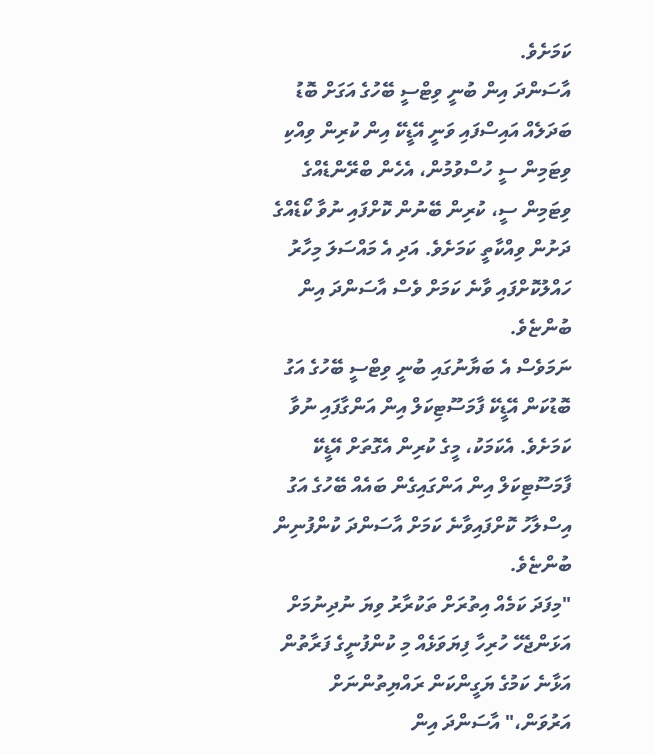ކަމަށެވެ.
އާސަންދަ އިން ބުނީ ވިޓްސީ ބޭހުގެ އަގަށް ބޮޑު ބަދަލެއް އައިސްފައި ވަނީ އޭޑީކޭ އިން ކުރިން ވިއްކި ވިޓަމިން ސީ ހުސްވުމުން، އެހެން ބްރޭންޑެއްގެ ވިޓަމިން ސީ، ކުރިން ބޭނުން ކޮށްފައި ނުވާ ކޯޑެއްގެ ދަށުން ވިއްކާތީ ކަމަށެވެ. އަދި އެ މައްސަލަ މިހާރު ހައްލުކޮށްފައި ވާނެ ކަމަށް ވެސް އާސަންދަ އިން ބުންޏެވެ.
ނަމަވެސް އެ ބަޔާނުގައި ބުނީ ވިޓްސީ ބޭހުގެ އަގު ބޮޑުކަން އޭޑީކޭ ފާމަސޫޓިކަލް އިން އަންގާފައި ނުވާ ކަމަށެވެ. އެކަމަކު، މީގެ ކުރިން އެގޮތަށް އޭޑީކޭ ފާމަސޫޓިކަލް އިން އަންގައިގެން ބައެއް ބޭހުގެ އަގު އިސްލާހު ކޮށްފައިވާނެ ކަމަށް އާސަންދަ ކުންފުނިން ބުންޏެވެ.
"މިފަދަ ކަމެއް އިތުރަށް ތަކުރާރު ވިޔަ ނުދިނުމަށް އަޅަންޖެހޭ ހުރިހާ ފިޔަވަޅެއް މި ކުންފުނީގެ ފަރާތުން އަޅާނެ ކަމުގެ ޔަގީންކަން ރައްޔިތުންނަށް އަރުވަން،" އާސަންދަ އިން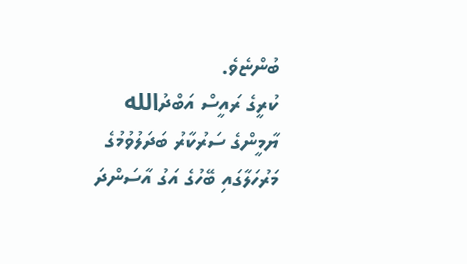ބުންޏެވެ.
ކުރީގެ ރައީސް އަބްދުالله ޔާމީންގެ ސަރުކާރު ބަދަލުވުމުގެ މަރުހަލާގައި ބޭހުގެ އަގު އާސަންދަ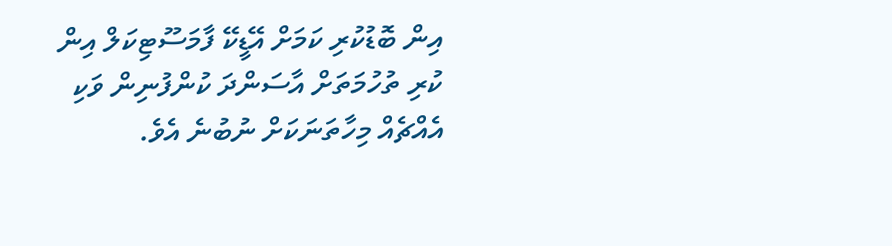އިން ބޮޑުކުރި ކަމަށް އޭޑީކޭ ފާމަސޫޓިކަލް އިން ކުރި ތުހުމަތަށް އާސަންދަ ކުންފުނިން ވަކި އެއްޗެއް މިހާތަނަކަށް ނުބުނެ އެވެ.